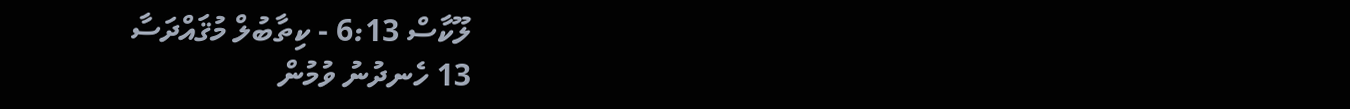ލޫކާސް 6:13 - ކިތާބުލް މުޤައްދަސާ
13 ހެނދުނު ވުމުން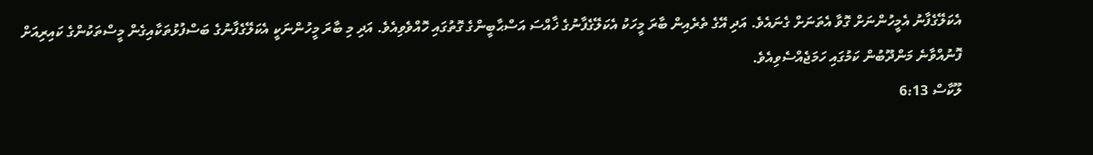އެކަލޭގެފާނު އެމީހުންނަށް ގޮވާ އެތަނަށް ގެނައެވެ. އަދި އޭގެ ތެރެއިން ބާރަ މީހަކު އެކަލޭގެފާނުގެ ޚާއްސަ އަސްޙާބީންގެ ގޮތުގައި ހޮއްވެވިއެވެ. އަދި މި ބާރަ މީހުންނަކީ އެކަލޭގެފާނުގެ ބަސްފުޅުތަކާއިގެން މީސްތަކުންގެ ކައިރިއަށް ފޮނުއްވާނެ މަންދޫބުން ކަމުގައި ހަމަޖެއްސެވިއެވެ.
ލޫކާސް 6:13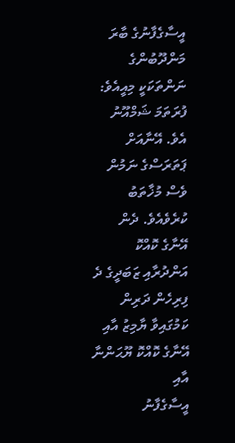އީސާގެފާނުގެ ބާރަ މަންދޫބުންގެ ނަންތަކަކީ މިއީއެވެ: ފުރަތަމަ ޝަމްއޫނު އެވެ. އޭނާއަށް ޕަތަރަސްގެ ނަމުން ވެސް މުޚާތަބު ކުރެވެއެވެ. ދެން އޭނާގެ ކޮއްކޮ އަންދުރާއި ޒަބަދީގެ ދެ ފިރިހެން ދަރިން ކަމުގައިވާ ޔާމިޒު އާއި އޭނާގެ ކޮއްކޮ ޔޫޙަންނާ އާއި
އީސާގެފާނު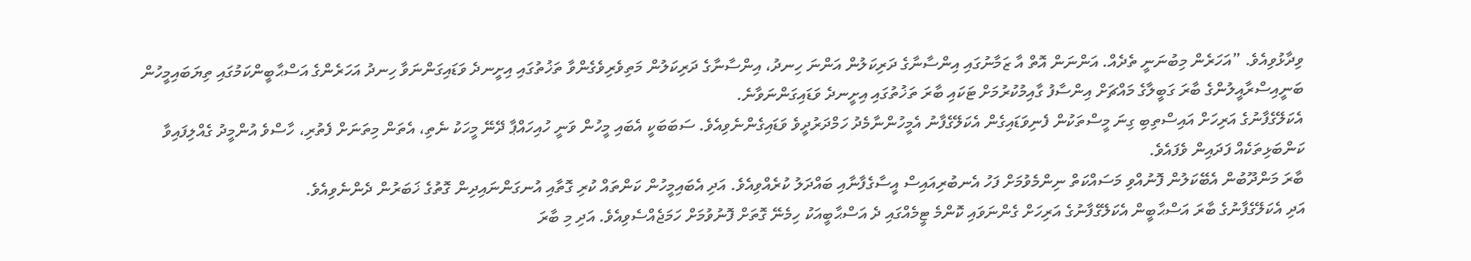ވިދާޅުވިއެވެ. ”އަހަރެން މިބުނަނީ ތެދެއް. އަންނަން އޮތް އާ ޒަމާނުގައި އިންސާނާގެ ދަރިކަލުން އަންނަ ހިނދު، އިންސާނާގެ ދަރިކަލުން މަތިވެރިވެގެންވާ ތަޚުތުގައި އިށީނދެ ވަޑައިގަންނަވާ ހިނދު އަހަރެންގެ އަސްޙާބީންކަމުގައި ތިޔަބައިމީހުން ބަނީއިސްރާއީލުންގެ ބާރަ ގަބީލާގެ މައްޗަށް އިންސާފު ގާއިމުކުރުމަށް ޓަކައި ބާރަ ތަޚުތުގައި އިށީނދެ ވަޑައިގަންނަވާނެ.
އެކަލޭގެފާނުގެ އަރިހަށް އައިސްތިބި ގިނަ މީސްތަކުން ފެނިވަޑައިގެން އެކަލޭގެފާނު އެމީހުންނާމެދު ހަމްދަރުދީވެ ވަޑައިގެންނެވިއެވެ. ސަބަބަކީ އެބައި މީހުން ވަނީ ހުއިހައްޕާ ދޭނޭ މީހަކު ނެތި، އެތަން މިތަނަށް ފެތުރި، ހާސްވެ އުންމީދު ގެއްލިފައިވާ ކަންބަޅިތަކެއް ފަދައިން ވެފައެވެ.
ބާރަ މަންދޫބުން އެބޭކަލުން ފޮނުއްވި މަސައްކަތް ނިންމެވުމަށް ފަހު އެނބުރިއައިސް އީސާގެފާނާއި ބައްދަލު ކުރެއްވިއެވެ. އަދި އެބައިމީހުން ކަންތައް ކުރި ގޮތާއި އުނގަންނައިދިން ގޮތުގެ ޚަބަރުން ދެންނެވިއެވެ.
އަދި އެކަލޭގެފާނުގެ ބާރަ އަސްޙާބީން އެކަލޭގެފާނުގެ އަރިހަށް ގެންނަވައި ކޮންމެ ޓީމެއްގައި ދެ އަސްޙާބީއަކު ހިމެނޭ ގޮތަށް ފޮނުވުމަށް ހަމަޖެއްސެވިއެވެ. އަދި މި ބާރަ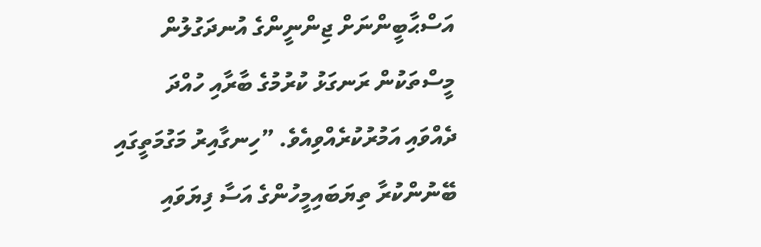އަސްޙާބީންނަށް ޖިންނީންގެ އުނދަގުލުން މީސްތަކުން ރަނގަޅު ކުރުމުގެ ބާރާއި ހުއްދަ ދެއްވައި އަމުރުކުރެއްވިއެވެ. ”ހިނގާއިރު މަގުމަތީގައި ބޭނުންކުރާ ތިޔަބައިމީހުންގެ އަސާ ފިޔަވައި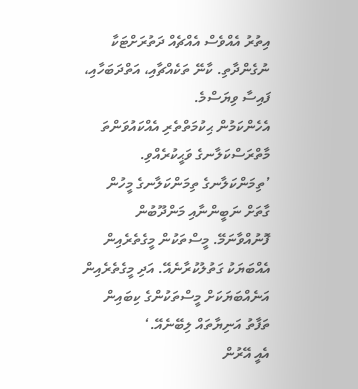އިތުރު އެއްވެސް އެއްޗެއް ދަތުރަށްޓަކާ ނުގެންދާތި. ކާނޭ ތަކެއްޗާއި، އަތްދަބަހާއި، ފައިސާ ވިޔަސްމެ.
އެހެންކަމުން ޙިކުމަތްތެރި އެއްކައުވަންތަ މާތްރަސްކަލާނގެ ވަޙީކުރެއްވި. ’ތިމަންކަލާނގެ ތިމަންކަލާނގެ މީހުން ގާތަށް ނަބީންނާއި މަންދޫބުން ފޮނުއްވާނަމޭ. މީސްތަކުން މީގެތެރެއިން އެއްބަޔަކު ގަތުލުކުރާނެއޭ. އަދި މީގެތެރެއިން އަނެއްބަޔަކަށް މީސްތަކުންގެ ކިބައިން ތަފާތު އަނިޔާތައް ލިބޭނެއޭ.‘
އެއީ އޭރުން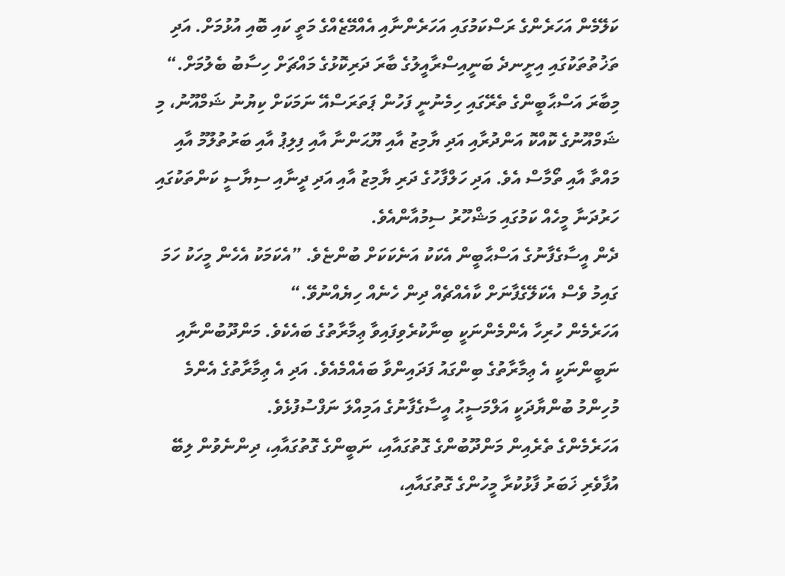ކަލޭމެން އަހަރެންގެ ރަސްކަމުގައި އަހަރެންނާއި އެއްމޭޒެއްގެ މަތީ ކައި ބޮއި އުޅުމަށް. އަދި ތަޚުތުތަކުގައި އިށީނދެ ބަނީއިސްރާއީލުގެ ބާރަ ދަރިކޮޅުގެ މައްޗަށް ހިސާބު ބެލުމަށް.“
މިބާރަ އަސްޙާބީންގެ ތެރޭގައި ހިމެނުނީ ފަހުން ޕަތަރަސްއޭ ނަމަކަށް ކިޔުނު ޝަމްއޫނު، މި ޝަމްއޫނުގެ ކޮއްކޮ އަންދުރާއި އަދި ޔާމިޒު އާއި ޔޫޙަންނާ އާއި ފިލިޕު އާއި ބަރުތުލޫމު އާއި މައްތާ އާއި ތޯމާސް އެވެ. އަދި ހަލްފާހުގެ ދަރި ޔާމިޒު އާއި އަދި ދީނާއި ސިޔާސީ ކަންތަކުގައި ހަރުދަނާ މީހެއް ކަމުގައި މަޝްހޫރު ސިމުއާންއެވެ.
ދެން އީސާގެފާނުގެ އަސްޙާބީން އެކަކު އަނެކަކަށް ބުންޏެވެ. ”އެކަމަކު އެހެން މީހަކު ހަމަ ގައިމު ވެސް އެކަލޭގެފާނަށް ކާއެއްޗެއް ދިން ހެނެއް ހިޔެއްނުވޭ.“
އަހަރެމެން ހުރިހާ އެންމެންނަކީ ބިނާކުރެވިފައިވާ ޢިމާރާތުގެ ބައެކެވެ. މަންދޫބުންނާއި ނަބީންނަކީ އެ ޢިމާރާތުގެ ބިންގައު ފަދައިންވާ ބައެއްމެއެވެ. އަދި އެ ޢިމާރާތުގެ އެންމެ މުހިންމު ބުންޔާދަކީ އަލްމަސީޙު އީސާގެފާނުގެ އަމިއްލަ ނަފްސުފުޅެވެ.
އަހަރެމެންގެ ތެރެއިން މަންދޫބުންގެ ގޮތުގައާއި، ނަބީންގެ ގޮތުގައާއި، ދިންނެވުން ލިބޭ އުފާވެރި ޚަބަރު ފާޅުކުރާ މީހުންގެ ގޮތުގައާއި،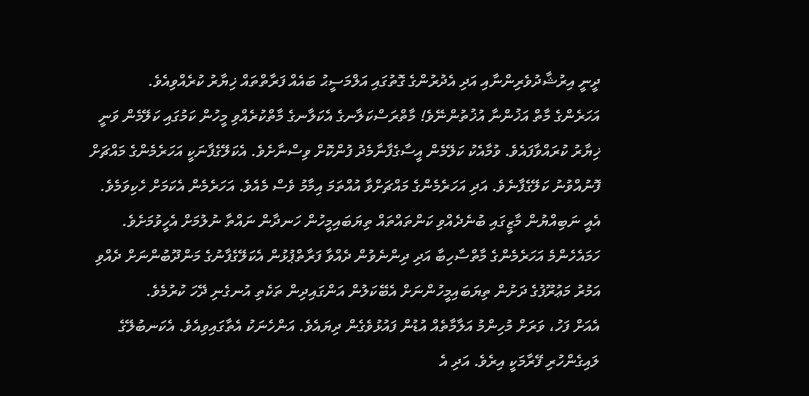ދީނީ އިރުޝާދުވެރިންނާއި އަދި އެދުރުންގެ ގޮތުގައި އަލްމަސީޙު ބައެއް ފަރާތްތައް ޚިޔާރު ކުރެއްވިއެވެ.
އަހަރެންގެ މާތް އަޚުންނާ އުޚުތުންނޭވެ! މާތްރަސްކަލާނގެ އެކަލާނގެ މާތްކުރެއްވި މީހުން ކަމުގައި ކަލޭމެން ވަނީ ޚިޔާރު ކުރައްވާފައެވެ. ވުމާއެކު ކަލޭމެން އީސާގެފާނާމެދު ފުންކޮށް ވިސްނާށެވެ. އެކަލޭގެފާނަކީ އަހަރެމެންގެ މައްޗަށް ފޮނުއްވުނު ކަލޭގެފާނެވެ. އަދި އަހަރެމެންގެ މައްޗަށްވާ އުއްތަމަ އިމާމު ވެސް މެއެވެ. އަހަރެމެން އެކަމަށް ހެކިވަމެވެ.
އެއީ ނަބިއްޔުން މާޒީގައި ބުނެދެއްވި ކަންތައްތައް ތިޔަބައިމީހުން ހަނދާން ނައްތާ ނުލުމަށް އެހީވުމަށެވެ. ހަމައެހެންމެ އަހަރެމެންގެ މާތްސާހިބާ އަދި ދިންނެވުން ދެއްވާ ފަރާތްޕުޅުން އެކަލޭގެފާނުގެ މަންދޫބުންނަށް ދެއްވި އަމުރު މަޢުރޫފުގެ ދަށުން ތިޔަބައިމީހުންނަށް އެބޭކަލުން އަންގައިދިން ތަކެތި އުނގެނި ދޭހަ ކުރުމެވެ.
އެއަށް ފަހު، ވަރަށް މުހިންމު އަލާމާތެއް އުޑުން ފައުޅުވެގެން ދިޔައެވެ. އަންހެނަކު އެތާގައިވިއެވެ. އެކަނބުލޭގެ ލައިގެންހުރި ފޭރާމަކީ އިރެވެ. އަދި އެ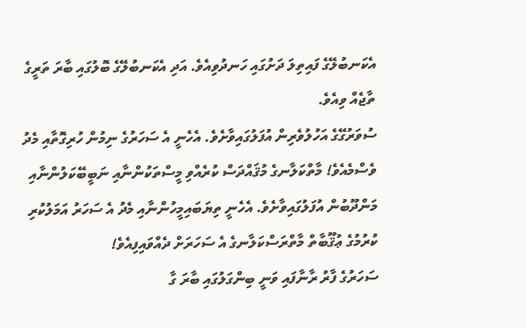އެކަނބުލޭގެ ފައިތިލަ ދަށުގައި ހަނދުވިއެވެ. އަދި އެކަނބުލޭގެ ބޮލުގައި ބާރަ ތަރީގެ ތާޖެއް ވިއެވެ.
ސުވަރުގޭގެ އަހުލުވެރިން އުފަލުގައިވާށެވެ. އެހެނީ އެ ސަހަރުގެ ނިމުން ހުރިގޮތާއި މެދު ވެސްމެއެވެ! މާތްކަލާނގެ މުޤައްދަސް ކުރެއްވި މީސްތަކުންނާއި ނަބީބޭކަލުންނާއި މަންދޫބުން އުފަލުގައިވާށެވެ. އެހެނީ ތިޔަބައިމީހުންނާއި މެދު އެ ސަހަރު އަމަލުކުރި ކުރުމުގެ ޢުޤޫބާތް މާތްރަސްކަލާނގެ އެ ސަހަރަށް ދެއްވައިފިއެވެ!
ސަހަރުގެ ފާރު ރާނާފައި ވަނީ ބިންގަލުގައި ބާރަ ގާ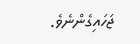ޖަހައިގެންނެވެ.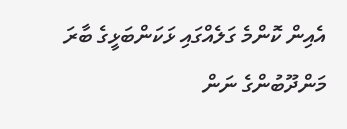އެއިން ކޮންމެ ގަލެއްގައި ޅަކަންބަޅީގެ ބާރަ މަންދޫބުންގެ ނަން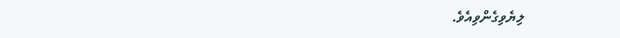ލިޔެވިގެންވިއެވެ.